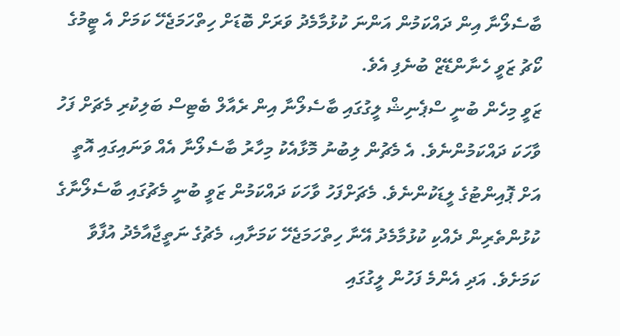ބާސެލޯނާ އިން ދައްކަމުން އަންނަ ކުޅުމާމެދު ވަރަށް ބޮޑަށް ހިތްހަމަޖެހޭ ކަމަށް އެ ޓީމުގެ ކޯޗު ޒަވީ ހެނާންޑޭޒް ބުނެފި އެވެ.
ޒަވީ މިހެން ބުނީ ސްޕެނިޝް ލީގުގައި ބާސެލޯނާ އިން ރެއާލް ބެޓިސް ބަލިކުރި މެޗަށް ފަހު ވާހަކަ ދައްކަމުންނެވެ. އެ މެޗުން ލިބުނު މޮޅާއެކު މިހާރު ބާސެލޯނާ އެއް ވަނައިގައި އޮތީ އަށް ޕޮއިންޓުގެ ލީޑަކުންނެވެ. މެޗަށްފަހު ވާހަކަ ދައްކަމުން ޒަވީ ބުނީ މެޗުގައި ބާސެލޯނާގެ ކުޅުންތެރިން ދެއްކި ކުޅުމާމެދު އޭނާ ހިތްހަމަޖެހޭ ކަމަށާއި، މެޗުގެ ނަތީޖާއާމެދު އުފާވާ ކަމަށެވެ. އަދި އެންމެ ފަހުން ލީގުގައި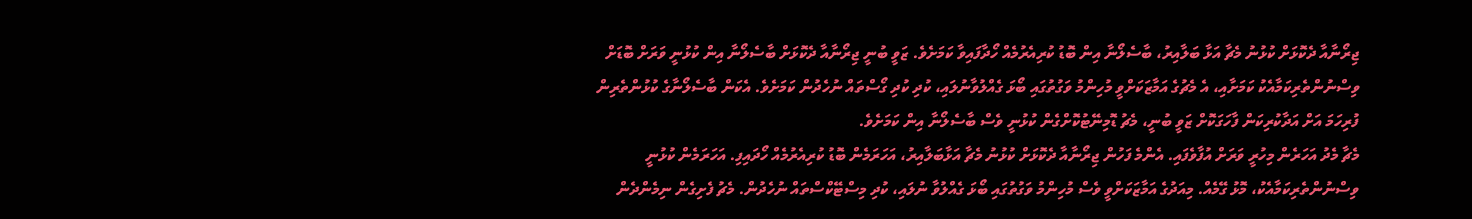ޖިރޯނާއާ ދެކޮޅަށް ކުޅުނު މެޗާ އަޅާ ބަލާއިރު، ބާސެލޯނާ އިން ބޮޑު ކުރިއެރުމެއް ހޯދާފައިވާ ކަމަށެވެ. ޒަވީ ބުނީ ޖިރޯނާއާ ދެކޮޅަށް ބާސެލޯނާ އިން ކުޅުނީ ވަރަށް ބޮޑަށް ވިސްނުންތެރިކަމާއެކު ކަމަށާއި، އެ މެޗުގެ އަމާޒަކަށްވީ މުހިންމު ވަގުތުގައި ބޯޅަ ގެއްލުވާނުލައި، ކުދި ކުދި ގޯސްތައް ނުހެދުން ކަމަށެވެ. އެކަން ބާސެލޯނާގެ ކުޅުންތެރިން ފުރިހަމަ އަށް އަދާކުރިކަން ފާހަގަކޮށް ޒަވީ ބުނީ، މެޗު ޑޮމިނޭޓުކޮށްގެން ކުޅުނީ ވެސް ބާސެލޯނާ އިން ކަމަށެވެ.
މެޗާ މެދު އަހަރެން މިހުރީ ވަރަށް އުފާވެފައި. އެންމެ ފަހުން ޖިރޯނާއާ ދެކޮޅަށް ކުޅުނު މެޗާ އަޅާބަލާއިރު، އަހަރަމެން ބޮޑު ކުރިއެރުމެއް ހޯދައިފި. އަހަރަމެން ކުޅުނީ ވިސްނުންތެރިކަމާއެކު، މޮޅު ގޭމެއް. މިއަދުގެ އަމާޒަކަށްވީ ވެސް މުހިންމު ވަގުތުގައި ބޯޅަ ގެއްލުވާ ނުލައި، ކުދި މިސްޓޭކްސްތައް ނުހެދުން. މެޗު ފެށިގެން ނިމެންދެން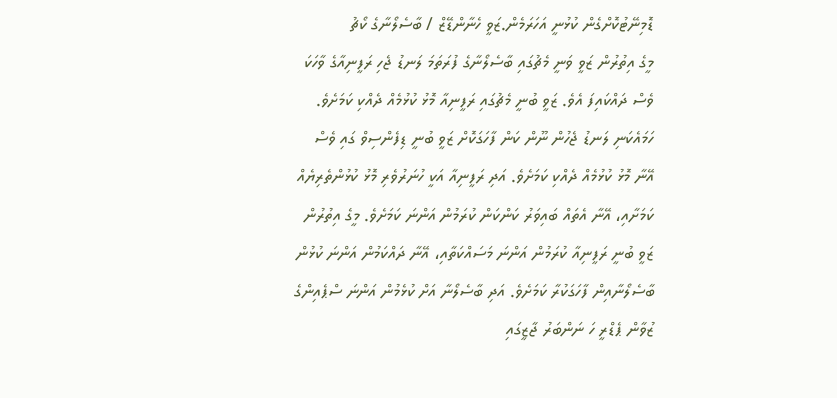ޑޮމިނޭޓުކޮށްގެން ކުޅުނީ އަހަރަމެން.ޒަވީ ހެނާންޑޭޒް / ބާސެލޯނާގެ ކޯޗު
މީގެ އިތުރުން ޒަވީ ވަނީ މެޗުގައި ބާސެލޯނާގެ ފުރަތަމަ ލަނޑު ޖެހި ރަފީނިއާގެ ވާހަކަ ވެސް ދައްކައިފަ އެވެ. ޒަވީ ބުނީ މެޗުގައި ރަފީނިއާ މޮޅު ކުޅުމެއް ދެއްކި ކަމަށެވެ. ހަމައެކަނި ލަނޑު ޖެހުން ނޫން ކަން ފާހަގަކޮށް ޒަވީ ބުނީ ޑިފެންސިވް ގައި ވެސް އޭނާ މޮޅު ކުޅުމެއް ދެއްކި ކަމަށެވެ. އަދި ރަފީނިއާ އަކީ ހުނަރުވެރި މޮޅު ކުޅުންތެރިޔެއް ކަމަށާއި، އޭނާ އެތައް ބައިވަރު ކަންކަން ކުރަމުން އަންނަ ކަމަށެވެ. މީގެ އިތުރުން ޒަވީ ބުނީ ރަފީނިއާ ކުރަމުން އަންނަ މަސައްކަތާއި، އޭނާ ދައްކަމުން އަންނަ ކުޅުން ބާސެލޯނާއިން ފާހަގަކުރާ ކަމަށެވެ. އަދި ބާސެލޯނާ އަށް ކުޅެމުން އަންނަ ސްޕެއިންގެ ޒުވާން ޕެޑްރީ ހަ ނަންބަރު ޖާޒީގައި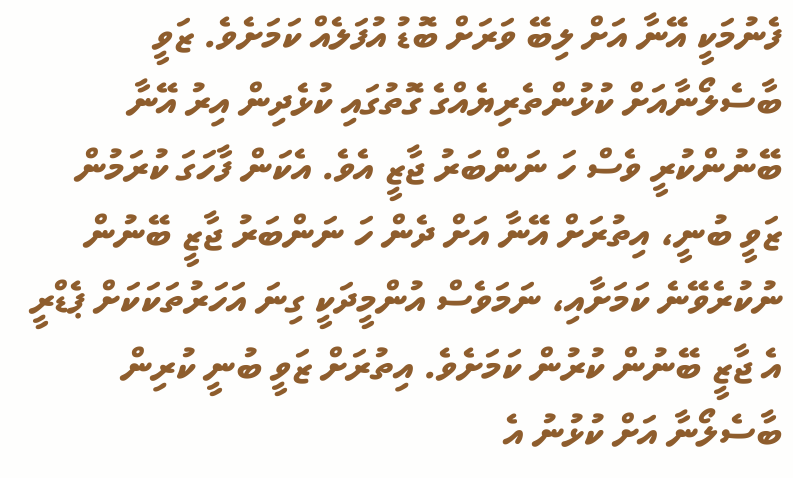ފެނުމަކީ އޭނާ އަށް ލިބޭ ވަރަށް ބޮޑު އުފަލެއް ކަމަށެވެ. ޒަވީ ބާސެލޯނާއަށް ކުޅުންތެރިޔެއްގެ ގޮތުގައި ކުޅެދިން އިރު އޭނާ ބޭނުންކުރީ ވެސް ހަ ނަންބަރު ޖާޒީ އެވެ. އެކަން ފާހަގަ ކުރަމުން ޒަވީ ބުނީ، އިތުރަށް އޭނާ އަށް ދެން ހަ ނަންބަރު ޖާޒީ ބޭނުން ނުކުރެވޭނެ ކަމަށާއި، ނަމަވެސް އުންމީދަކީ ގިނަ އަހަރުތަކަކަށް ޕެޑްރީ އެ ޖާޒީ ބޭނުން ކުރުން ކަމަށެވެ. އިތުރަށް ޒަވީ ބުނީ ކުރިން ބާސެލޯނާ އަށް ކުޅުނު އެ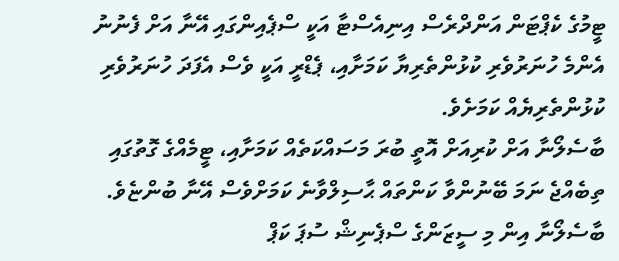ޓީމުގެ ކެޕްޓަން އަންދްރެސް އިނިއެސްޓާ އަކީ ސްޕެއިންގައި އޭނާ އަށް ފެނުނު އެންމެ ހުނަރުވެރި ކުޅުންތެރިޔާ ކަމަށާއި، ޕެޑްރީ އަކީ ވެސް އެފަދަ ހުނަރުވެރި ކުޅުންތެރިޔެއް ކަމަށެވެ.
ބާސެލޯނާ އަށް ކުރިއަށް އޮތީ ބުރަ މަސައްކަތެއް ކަމަށާއި، ޓީމެއްގެ ގޮތުގައި ތިބެއްޖެ ނަމަ ބޭނުންވާ ކަންތައް ޙާސިލްވާނެ ކަމަށްވެސް އޭނާ ބުންޏެވެ. ބާސެލޯނާ އިން މި ސީޒަންގެ ސްޕެނިޝް ސުޕަ ކަޕް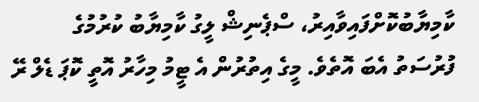ކާމިޔާބުކޮށްފައިވާއިރު، ސްޕެނިޝް ލީގު ކާމިޔާބު ކުރުމުގެ ފުރުސަތު އެބަ އޮތެވެ. މީގެ އިތުރުން އެ ޓީމު މިހާރު އޮތީ ކޮޕަ ޑެލް ރޭ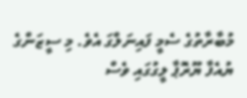މުބާރާތުގެ ސެމީ ފައިނަލްގަ އެވެ. މި ސީޒަންގެ ޔުއެފާ ޔޫރޮޕާ ލީގުގައި ވެސް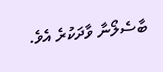ބާސެލޯނާ ވާދަކުރެ އެވެ.